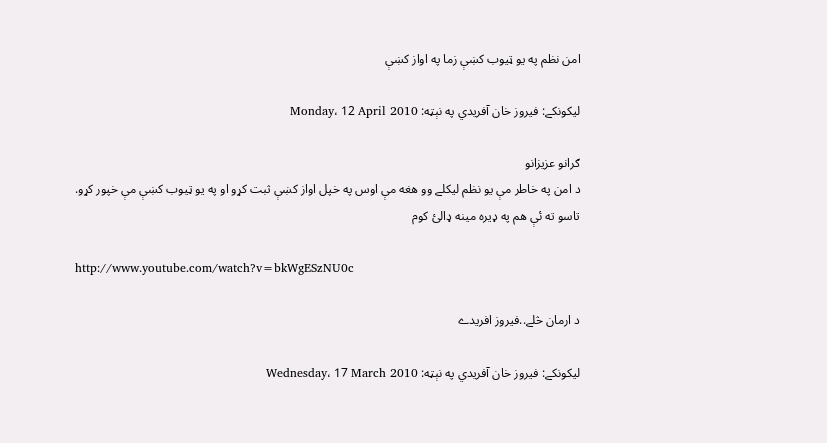امن نظم په يو ټيوب کښې زما په اواز کښې

ليکونکے: فيروز خان آفريدي په نېټه: Monday، 12 April 2010

ګرانو عزيزانو
د امن په خاطر مې يو نظم ليکلے وو هغه مې اوس په خپل اواز کښې ثبت کړو او په يو ټيوب کښې مې خپور کړو.
تاسو ته ئې هم په ډيره مينه ډالئ کوم

http://www.youtube.com/watch?v=bkWgESzNU0c

د ارمان څلے..فيروز افريدے

ليکونکے: فيروز خان آفريدي په نېټه: Wednesday، 17 March 2010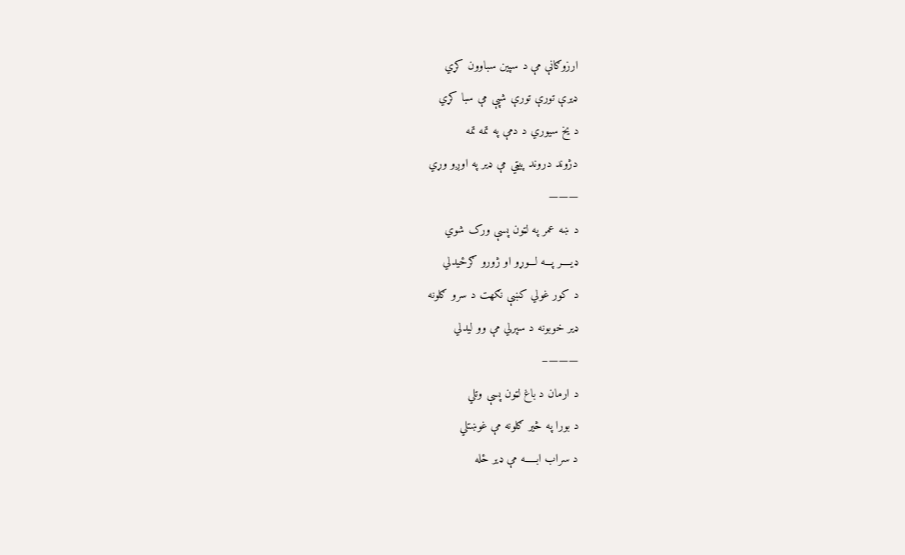ارزوګانې مې د سپين سباوون کړي
ډيرې تورې تورې شپې مې سبا کړي
د يخ سيوري د دمې په تمه تمه
دژوند دروند پيټي مې ډير په اوږو وړي
———
د ښه عمر په لټون پسې ورک شوي
ډيــــر پـــه لـــوړو او ژورو ګرځيدلي
د کور غولي کښې نګهت د سرو ګلونه
ډير خوبونه د سپرلي مې وو ليدلي
———–
د ارمان د باغ لټون پسې وتلي
د بورا په څير ګلونه مې غوښتلي
د سراب ابـــــه مې ډير ځله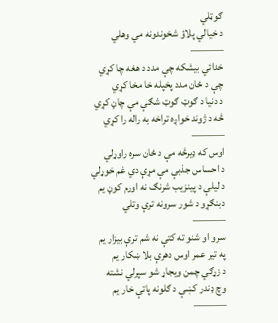ګوټلي
د خيالي پلاؤ شخوندونه مي وهلي
———
خدائي بيشکه چې مدد د هغه چا کړي
چې د ځان مدد پخپله خا مخا کړي
د دنيا د ګوټ ګوټ شګې مې چاڼ کړي
څه د ژوند خواږه تراخه به راله را کړي
———
اوس که ډيرڅه مې د ځان سره راوړلي
د احساس جذبې مې مړې دي غم خوړلي
د ليلې د پينزيب شرنګ نه اورم کوڼ يم
دبنګړو د شور سرونه ترې وتلي
———
سرو او شنو ته کتې نه شم ترې بيزار يم
په تير عمر اوس دهرې بلا ښکار يم
د زړګي چمن ويجاړ شو سپرلي نشته
وچ ډندر کښې د ګلونه پاتې خار يم
———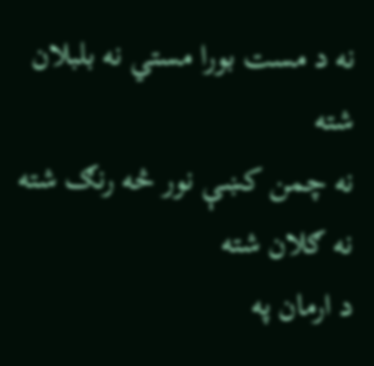نه د مست بورا مستي نه بلبلان شته
نه چمن کښې نور څه رنګ شته نه ګلان شته
د ارمان په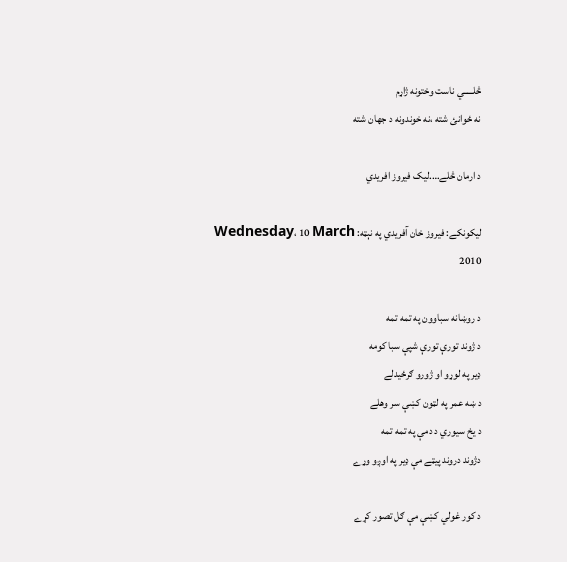څلـــــي ناست وختونه ژاړم
نه ځوانئ شته ،نه خوندونه د جهان شته

د ارمان څلے….ليک فيروز افريدي

ليکونکے: فيروز خان آفريدي په نېټه: Wednesday، 10 March 2010

د روښانه سباوون په تمه تمه
د ژوند تورې تورې شپې سبا کومه
ډير په لوړو او ژورو ګرځيدلے
د ښه عمر په لټون کښې سر وهلے
د يخ سيوري د دمې په تمه تمه
دژوند دروند پيټے مې ډير په اوږو وړے

د کور غولي کښې مې ګل تصور کړے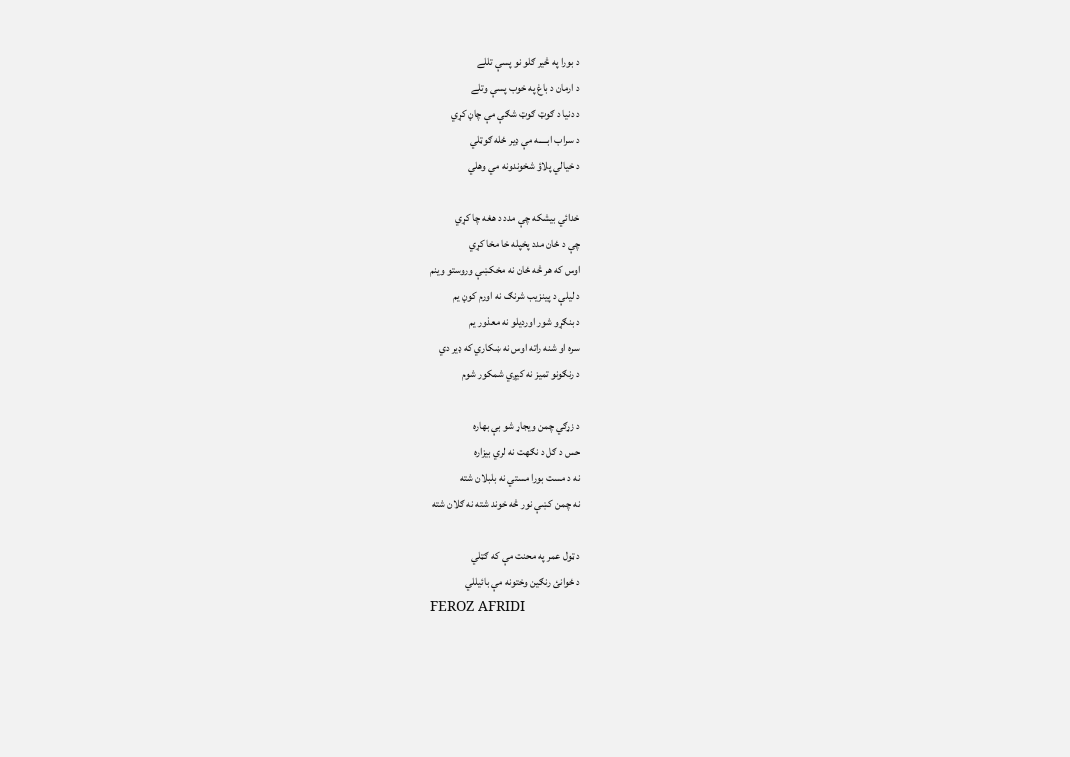د بورا په څير ګلو نو پسې تللے
د ارمان د باغ په خوب پسې وتلے
د دنيا د ګوټ ګوټ شګې مې چاڼ کړي
د سراب ابـــــه مې ډير ځله ګوټلي
د خيالي پلاؤ شخوندونه مي وهلي

خدائي بيشکه چې مدد د هغه چا کړي
چې د ځان مدد پخپله خا مخا کړي
اوس که هر څه ځان نه مخکښې وروستو وينم
د ليلې د پينزيب شرنګ نه اورم کوڼ يم
د بنګړو شور اورديلو نه معذور يم
سره او شنه راته اوس نه ښکاري که ډير دي
د رنګونو تميز نه کيږي شمکور شوم

د زړګي چمن ويجاړ شو بې بهاره
حس د ګل د نګهت نه لري بيزاره
نه د مست بورا مستي نه بلبلان شته
نه چمن کښې نور څه خوند شته نه ګلان شته

د ټول عمر په محنت مې که ګټلي
د ځوانئ رنګين وختونه مې بائيللي
FEROZ AFRIDI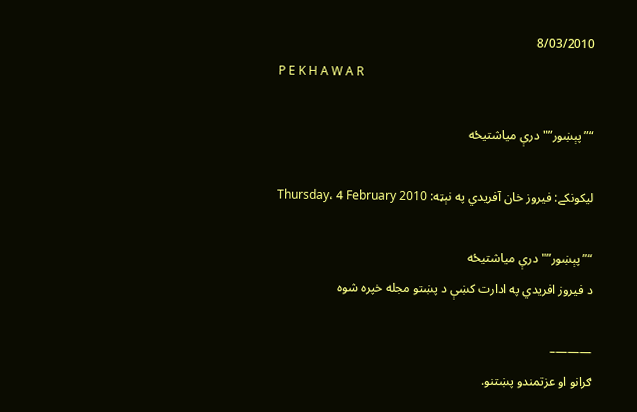8/03/2010
P E K H A W A R

“”پېښور”" درې مياشتيځه

ليکونکے: فيروز خان آفريدي په نېټه: Thursday، 4 February 2010

“”پېښور”" درې مياشتيځه
د فيروز افريدي په ادارت کښې د پښتو مجله خپره شوه

———–
ګرانو او عزتمندو پښتنو.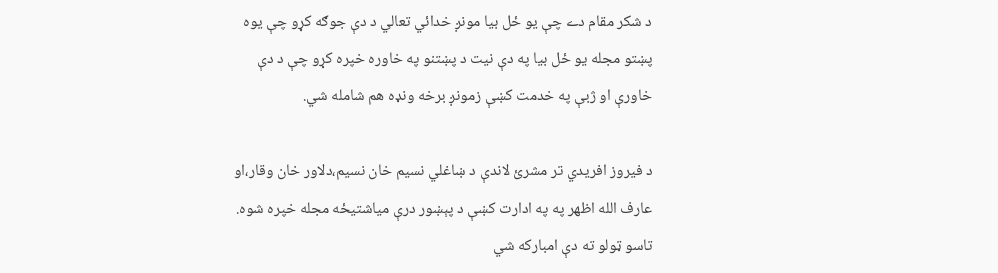د شکر مقام دے چې يو ځل بيا مونږ خدائي تعالي د دې جوګه کړو چې يوه پښتو مجله يو ځل بيا په دې نيت د پښتنو په خاوره خپره کړو چې د دې خاورې او ژبې په خدمت کښې زمونږ برخه ونډه هم شامله شي.

د فيروز افريدي تر مشرئ لاندې د ښاغلي نسيم خان نسيم،دلاور خان وقار،او عارف الله اظهر په په ادارت کښې د پېښور درې مياشتيځه مجله خپره شوه.
تاسو ټولو ته دې امبارکه شي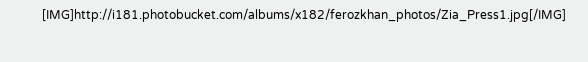[IMG]http://i181.photobucket.com/albums/x182/ferozkhan_photos/Zia_Press1.jpg[/IMG]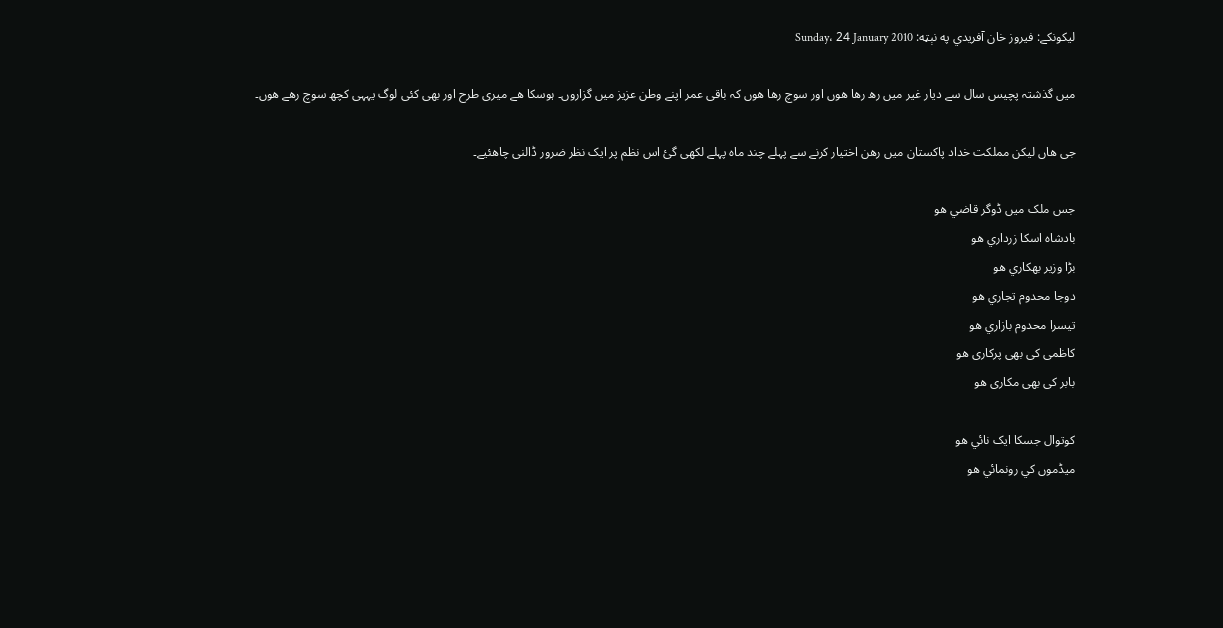ليکونکے: فيروز خان آفريدي په نېټه: Sunday، 24 January 2010

میں گذشتہ پچیس سال سے دیار غیر میں رھ رھا ھوں اور سوچ رھا ھوں کہ باقی عمر اپنے وطن عزیز میں گزاروں۔ ہوسکا ھے میری طرح اور بھی کئی لوگ یہہی کچھ سوچ رھے ھوں۔

جی ھاں لیکن مملکت خداد پاکستان میں رھن اختیار کرنے سے پہلے چند ماہ پہلے لکھی گئ اس نظم پر ایک نظر ضرور ڈالنی چاھئیے۔

جس ملک میں ڈوگر قاضي ھو
بادشاه اسکا زرداري ھو
بڑا وزیر بھکاري ھو
دوجا محدوم تجاري ھو
تیسرا محدوم بازاري ھو
کاظمی کی بھی پرکاری ھو
بابر کی بھی مکاری ھو

کوتوال جسکا ایک نائي ھو
میڈموں کي رونمائي ھو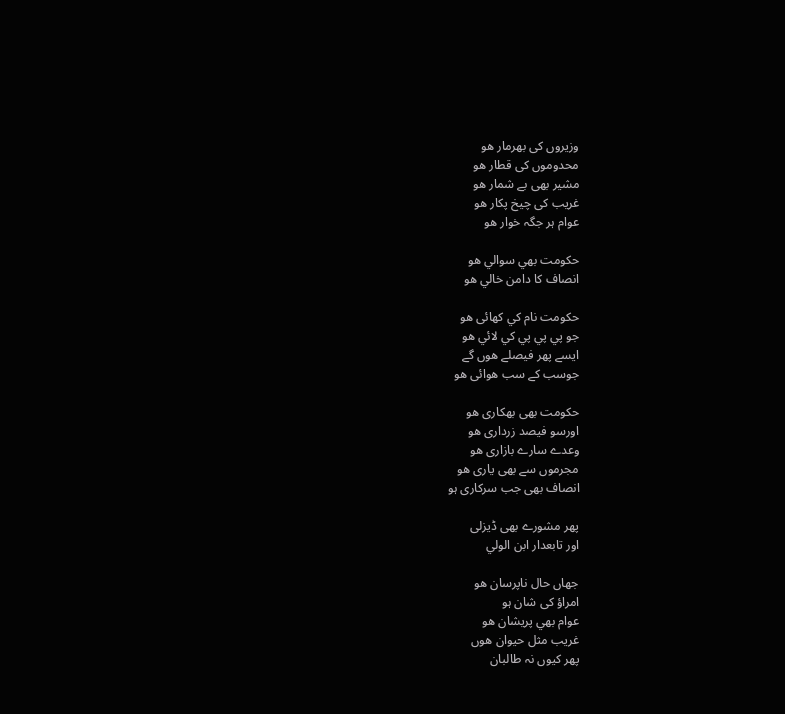وزیروں کی بھرمار ھو
محدوموں کی قطار ھو
مشیر بھی بے شمار ھو
غريب کی چیخ پکار ھو
عوام ہر جگہ خوار ھو

حکومت بھي سوالي ھو
انصاف کا دامن خالي ھو

حکومت نام کي کھائی ھو
جو پي پي پي کي لائي ھو
ایسے پھر فیصلے ھوں گے
جوسب کے سب ھوائی ھو

حکومت بھی بھکاری ھو
اورسو فیصد زرداری ھو
وعدے سارے بازاری ھو
مجرموں سے بھی یاری ھو
انصاف بھی جب سرکاری ہو

پھر مشورے بھی ڈیزلی
اور تابعدار ابن الولي

جھاں حال ناپرسان ھو
امراؤ کی شان ہو
عوام بھي پريشان ھو
غريب مثل حيوان ھوں
پھر کیوں نہ طالبان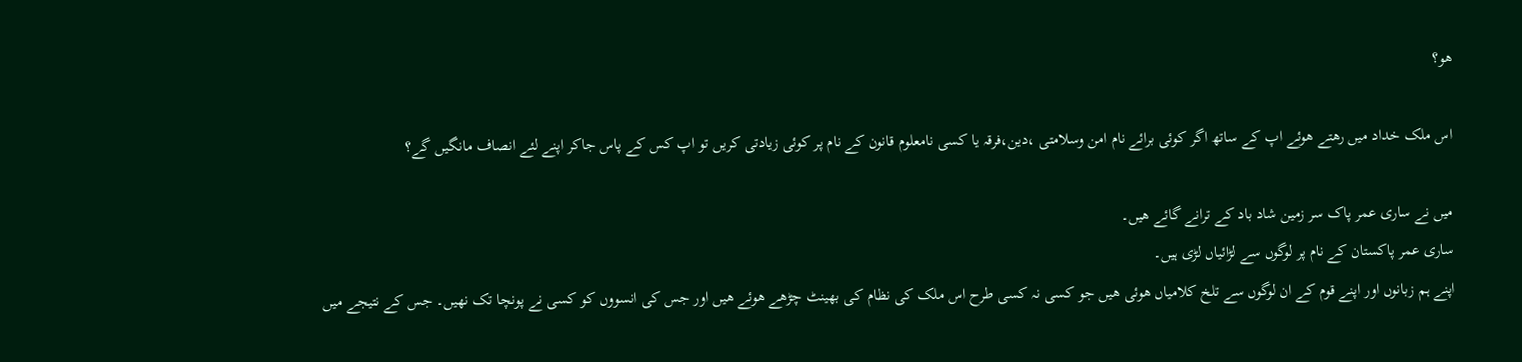ھو؟

اس ملک خداد میں رھتے ھوئے اپ کے ساتھ اگر کوئی برائے نام امن وسلامتی ،دین،فرقہ یا کسی نامعلوم قانون کے نام پر کوئی زیادتی کریں تو اپ کس کے پاس جاکر اپنے لئے انصاف مانگیں گے؟

میں نے ساری عمر پاک سر زمین شاد باد کے ترانے گائے ھیں۔
ساری عمر پاکستان کے نام پر لوگوں سے لڑائیاں لڑی ہیں۔
اپنے ہم زبانوں اور اپنے قوم کے ان لوگوں سے تلخ کلامیاں ھوئی ھیں جو کسی نہ کسی طرح اس ملک کی نظام کی بھینٹ چڑھے ھوئے ھیں اور جس کی انسووں کو کسی نے پونچا تک نھیں‌۔ جس کے نتیجے میں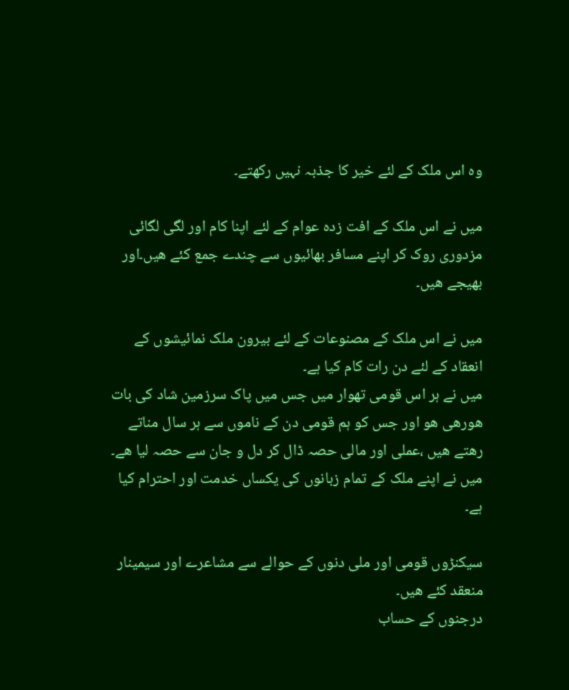وہ اس ملک کے لئے خیر کا جذبہ نہیں رکھتے۔

میں نے اس ملک کے افت زدہ عوام کے لئے اپنا کام اور لگی لگائی مزدوری روک کر اپنے مسافر بھائیوں سے چندے جمع کئے ھیں۔اور بھیجے ھیں۔

میں نے اس ملک کے مصنوعات کے لئے بیرون ملک نمائیشوں کے انعقاد کے لئے دن رات کام کیا ہے۔
میں نے ہر اس قومی تھوار میں جس میں پاک سرزمین شاد کی بات ھورھی ھو اور جس کو ہم قومی دن کے ناموں سے ہر سال مناتے رھتے ھیں ،عملی اور مالی حصہ ڈال کر دل و جان سے حصہ لیا ھے۔
میں نے اپنے ملک کے تمام زبانوں کی یکساں خدمت اور احترام کیا ہے۔

سیکنڑوں قومی اور ملی دنوں کے حوالے سے مشاعرے اور سیمینار منعقد کئے ھیں۔
درجنوں کے حساب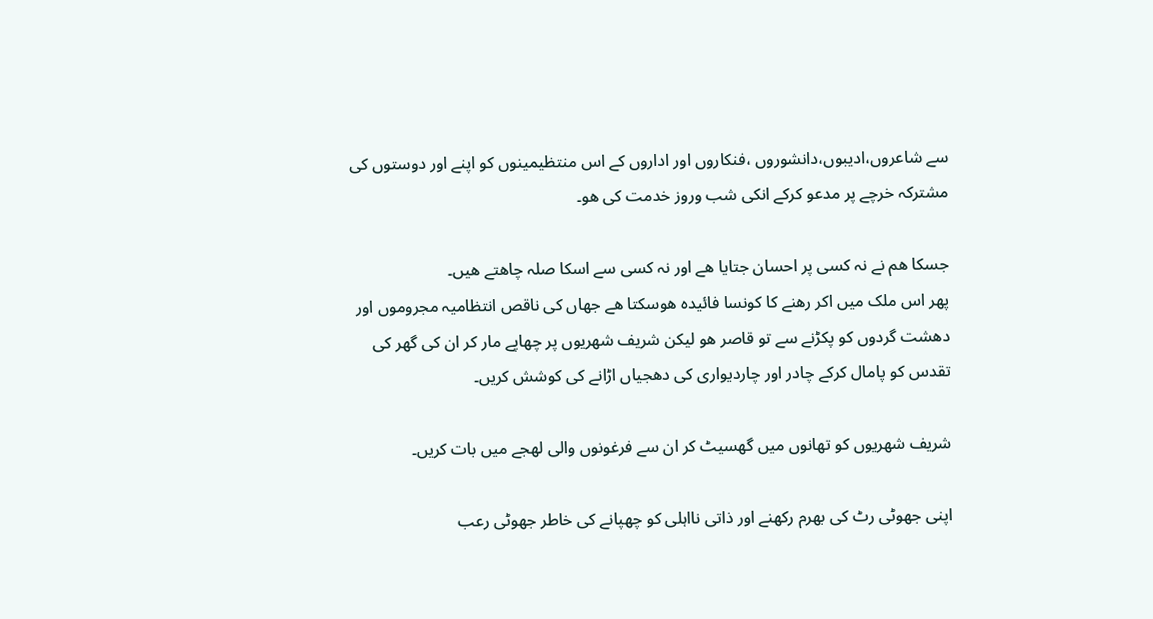سے ‌شاعروں،ادیبوں،دانشوروں ،فنکاروں اور اداروں کے اس منتظیمینوں کو اپنے اور دوستوں کی مشترکہ خرچے پر مدعو کرکے انکی شب وروز خدمت کی ھو۔

جسکا ھم نے نہ کسی پر احسان جتایا ھے اور نہ کسی سے اسکا صلہ چاھتے ھیں۔
پھر اس ملک میں اکر رھنے کا کونسا فائیدہ ھوسکتا ھے جھاں کی ناقص انتظامیہ مجروموں اور دھشت گردوں کو پکڑنے سے تو قاصر ھو لیکن شریف شھریوں پر چھاپے مار کر ان کی گھر کی تقدس کو پامال کرکے چادر اور چاردیواری کی دھجیاں اڑانے کی کوشش کریں۔

شریف شھریوں کو تھانوں میں گھسیٹ کر ان سے فرغونوں والی لھجے میں بات کریں۔

اپنی جھوٹی رٹ کی بھرم رکھنے اور ذاتی نااہلی کو چھپانے کی خاطر جھوٹی رعب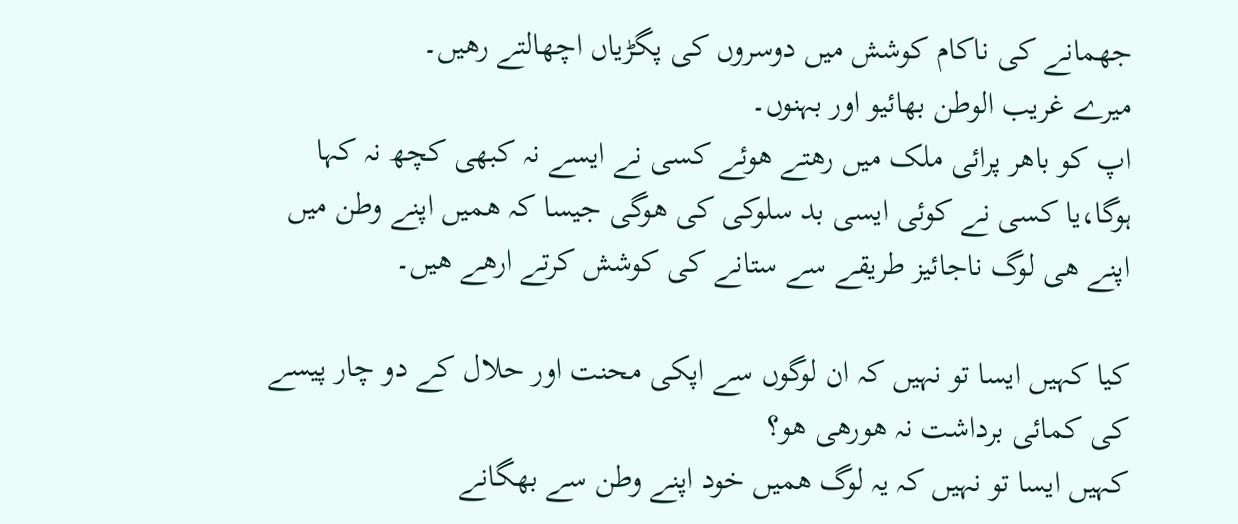جھمانے کی ناکام کوشش میں دوسروں کی پگڑیاں اچھالتے رھیں۔
میرے غریب الوطن بھائیو اور بہنوں۔
اپ کو باھر پرائی ملک میں رھتے ھوئے کسی نے ایسے نہ کبھی کچھ نہ کہا ہوگا،یا کسی نے کوئی ایسی بد سلوکی کی ھوگی جیسا کہ ھمیں اپنے وطن میں اپنے ھی لوگ ناجائیز طریقے سے ستانے کی کوشش کرتے ارھے ھیں۔

کیا کہیں ایسا تو نہیں کہ ان لوگوں سے اپکی محنت اور حلال کے دو چار پیسے کی کمائی برداشت نہ ھورھی ھو؟
کہیں ایسا تو نہیں کہ یہ لوگ ھمیں خود اپنے وطن سے بھگانے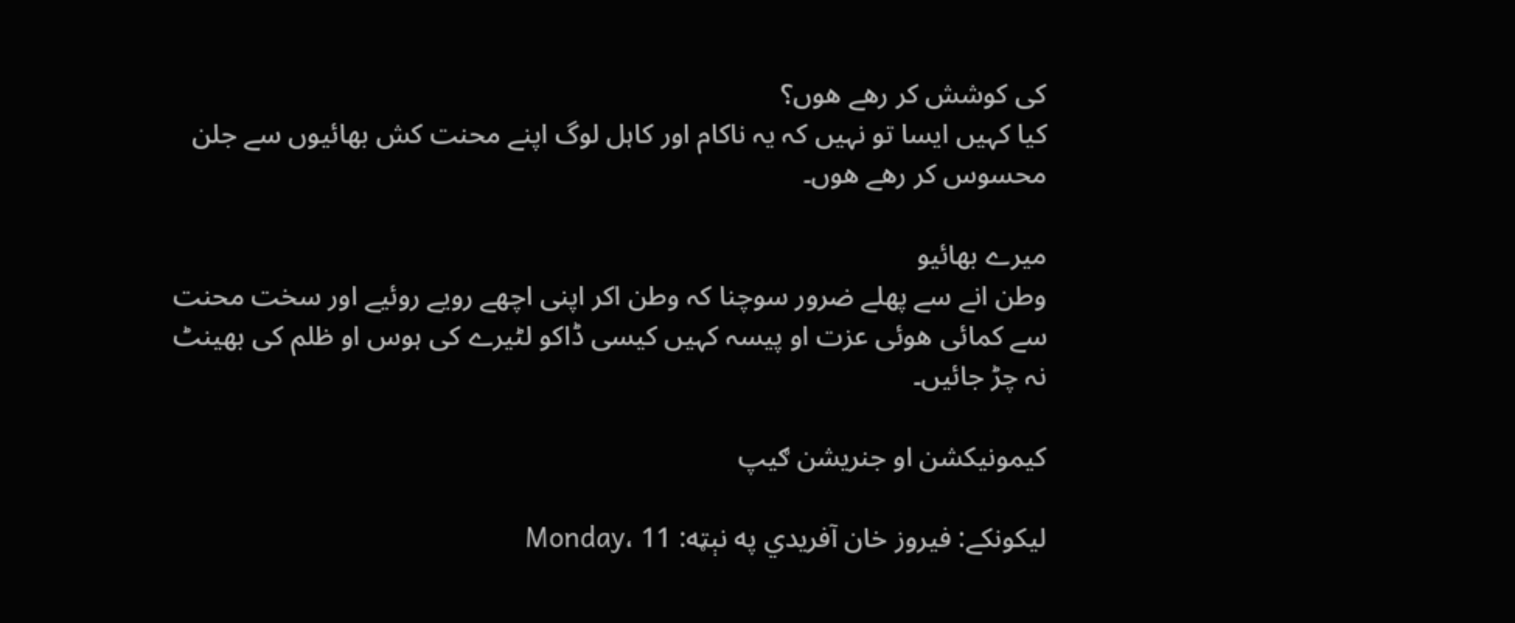کی کوشش کر رھے ھوں؟
کیا کہیں ایسا تو نہیں کہ یہ ناکام اور کاہل لوگ اپنے محنت کش بھائیوں سے جلن محسوس کر رھے ھوں۔

میرے بھائیو
وطن انے سے پھلے ضرور سوچنا کہ وطن اکر اپنی اچھے رویے روئیے اور سخت محنت سے کمائی ھوئی عزت او پیسہ کہیں کیسی ڈاکو لٹیرے کی ہوس او ظلم کی بھینٹ نہ چڑ جائیں۔

کيمونيکشن او جنريشن ګيپ

ليکونکے: فيروز خان آفريدي په نېټه: Monday، 11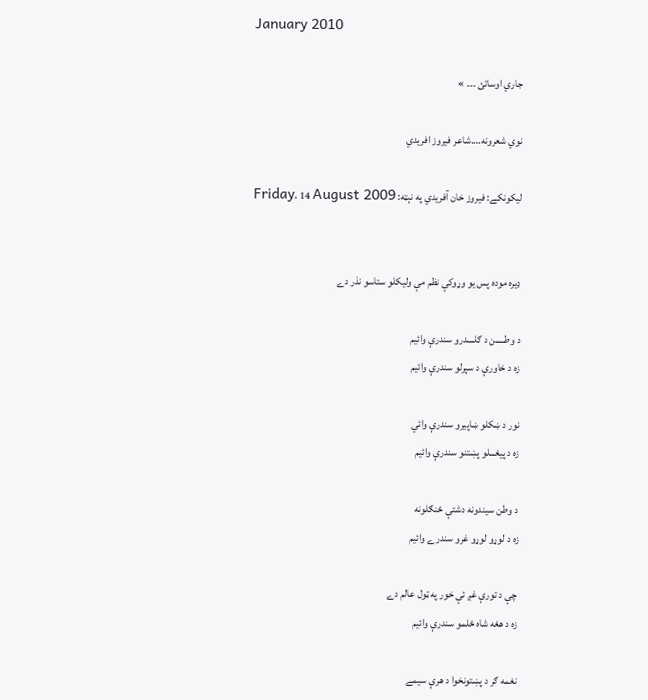January 2010

جاري اوساتئ ۔۔۔ »

نوي شعرونه….شاعر فيروز افريدي

ليکونکے: فيروز خان آفريدي په نېټه: Friday، 14 August 2009


ډيره موده پس يو وړوکې نظم مې وليکلو ستاسو نذر دے

د وطـــــن د ګلــــدرو سندرې وائيم
زه د خاورې د سپرلو سندرې وائيم

نور د ښکلو ښاپيرو سندرې وائي
زه د پيغـــلو پښتنو سندرې وائيم

د وطن سيندونه دشتې ځنګلونه
زه د لوړو لوړو غرو سندرے وائيم

چې د تورې غږ ئې خور په ټول عالم دے
زه د هغه شاه ځلمو سندرې وائيم

نغمه ګر د پښتونخوا د هرې سيمے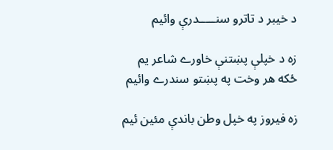د خيبر د تاترو سنـــــدرې وائيم

زه د خپلې پښتنې خاورے شاعر يم
ځکه هر وخت په پښتو سندرے وائيم

زه فيروز په خپل وطن باندې مئين ئيم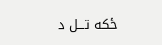ځکه تـــل د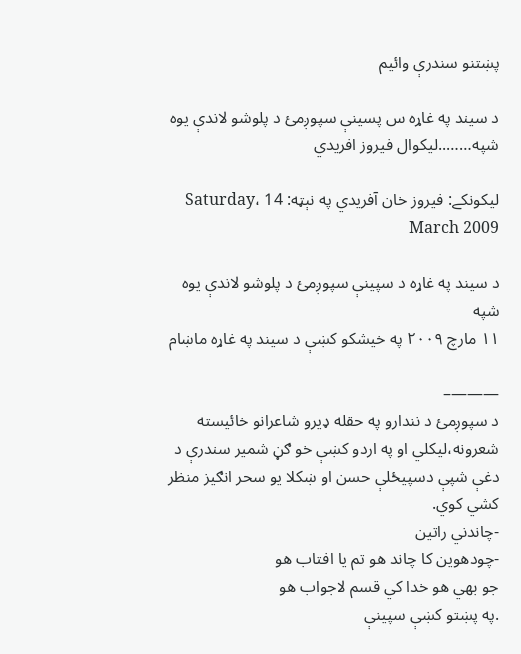پښتنو سندرې وائيم

د سيند په غاړه س پسينې سپوږمئ د پلوشو لاندې يوه شپه……..ليکوال فيروز افريدي

ليکونکے: فيروز خان آفريدي په نېټه: Saturday، 14 March 2009

د سيند په غاړه د سپينې سپوږمئ د پلوشو لاندې يوه شپه
۱۱ مارچ ۲۰۰۹ په خيشکو کښې د سيند په غاړه ماښام

———–
د سپوږمئ د نندارو په حقله ډيرو شاعرانو خائيسته شعرونه،ليکلي او په اردو کښې خو ګڼ شمير سندرې د دغې شپې دسپيځلې حسن او ښکلا يو سحر انګيز منظر کشي کوي.
-چاندني راتين
-چودهوين کا چاند هو تم يا افتاب هو
جو بهي هو خدا کي قسم لاجواب هو
.په پښتو کښې سپينې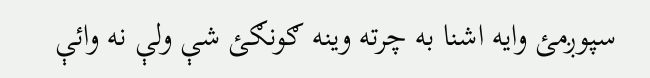سپوږمئ وايه اشنا به چرته وينه ګونګئ شې ولې نه وائې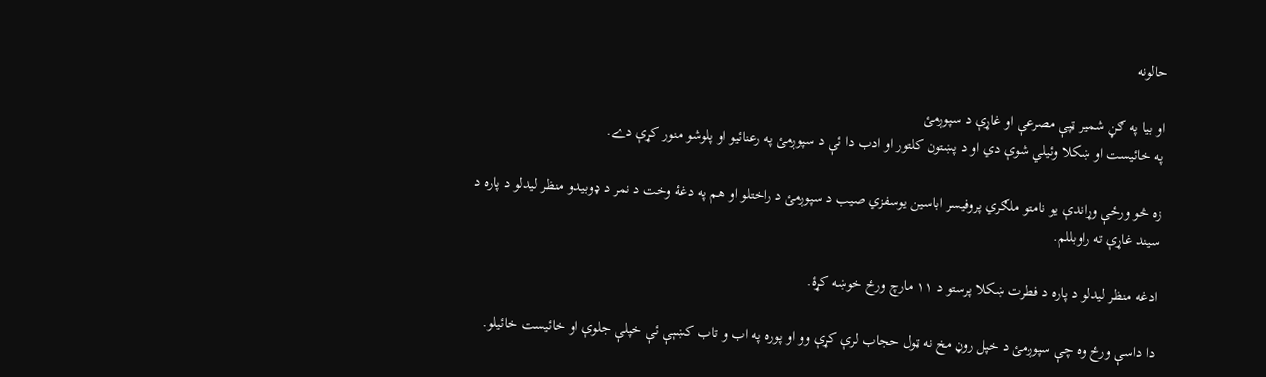حالونه

او بيا په ګڼ شمير ټپې مصرعې او غاړې د سپوږمئ
په خائيست او ښکلا وئيلي شوې دي او د پښتون کلتور او ادب دا ئې د سپوږمئ په رعنائيو او پلوشو منور کړې دے.

زه څو ورځې وړاندې يو نامتو ملګري پروفيسر اباسين يوسفزي صيب د سپوږمئ د راختلو او هم په دغۀ وخت د نمر د ډوبيدو منظر ليدلو د پاره د سيند غاړې ته راوبللم.

ادغه منظر ليدلو د پاره د فطرت ښکلا پرستو د ۱۱ مارچ ورځ خوښه کړۀ.

دا داسې ورځ وه چې سپوږمئ د خپل روڼ مخ نه ټول حجاب لرې کړې وو او پوره په اب و تاب کښېې ئې خپلې جلوې او خائيست خائيلو.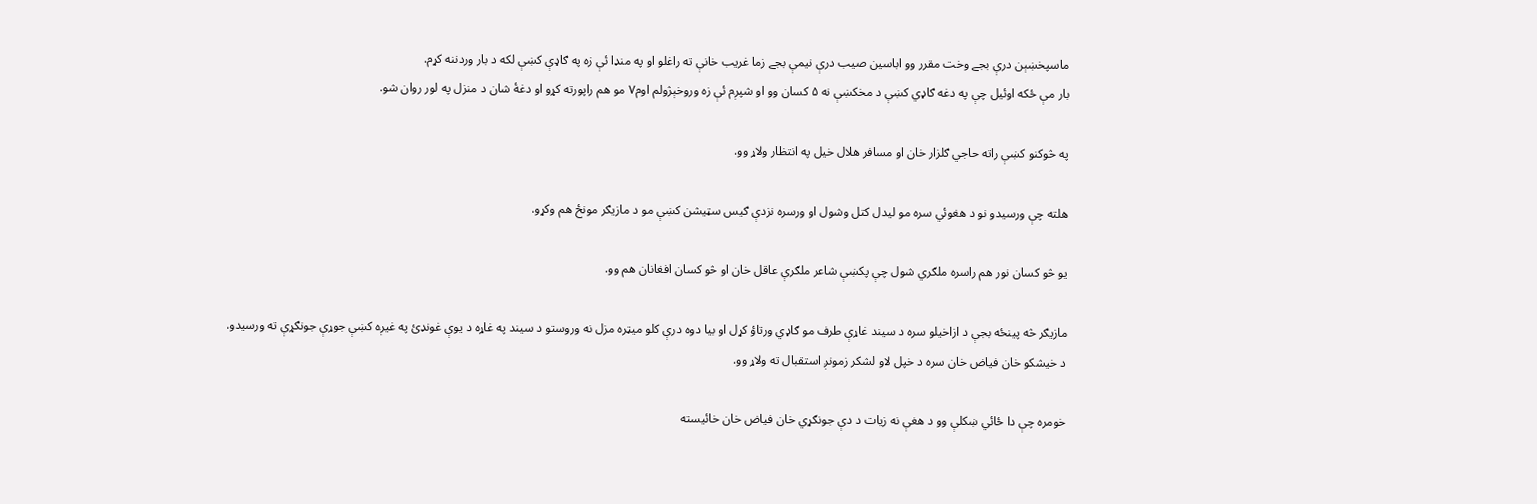ماسپخښېن درې بجے وخت مقرر وو اباسين صيب درې نيمې بجے زما غريب خانې ته راغلو او په منډا ئې زه په ګاډې کښې لکه د بار وردننه کړم.
بار مې ځکه اوئيل چې په دغه ګاډي کښې د مخکښې نه ۵ کسان وو او شپږم ئې زه وروخېژولم اوم۷ مو هم راپورته کړو او دغۀ شان د منزل په لور روان شو.

په څوکنو کښې راته حاجي ګلزار خان او مسافر هلال خيل په انتظار ولاړ وو.

هلته چې ورسيدو نو د هغوئي سره مو ليدل کتل وشول او ورسره نزدې ګيس سټيشن کښې مو د مازيګر مونځ هم وکړو.

يو څو کسان نور هم راسره ملګري شول چې پکښې شاعر ملګرې عاقل خان او څو کسان افغانان هم وو.

مازيګر څه پينځه بجې د ازاخيلو سره د سيند غاړې طرف مو ګاډي ورتاؤ کړل او بيا دوه درې کلو ميټره مزل نه وروستو د سيند په غاړه د يوې غونډئ په غيږه کښې جوړې جونګړې ته ورسيدو.
د خيشکو خان فياض خان سره د خپل لاو لشکر زمونږ استقبال ته ولاړ وو.

خومره چې دا ځائي ښکلې وو د هغې نه زيات د دې جونګړي خان فياض خان خائيسته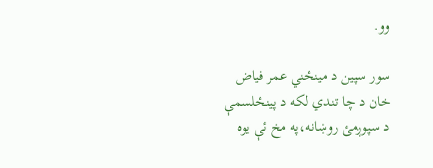وو.

سور سپين د مينځني عمر فياض خان د چا تندي لکه د پينځلسمې د سپوږمئ روښانه،په مخ ئې يوه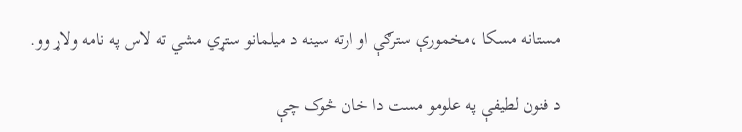مستانه مسکا ،مخمورې سترګې او ارته سينه د ميلمانو ستړي مشي ته لاس په نامه ولاړ وو.

د فنون لطيفې په علومو مست دا خان څوک چې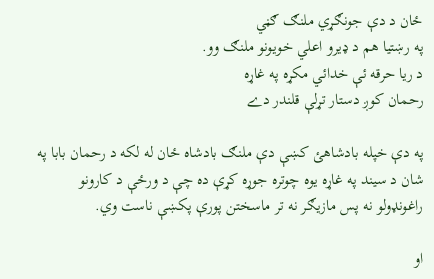ځان د دې جونګړي ملنګ ګڼي
په رښتيا هم د ډيرو اعلي خويونو ملنګ وو.
د ريا حرقه ئې خدائي مکړه په غاړه
رحمان کوږ دستار تړلې قلندر دے

په دې خپله بادشاهئ کښې دې ملنګ بادشاه ځان له لکه د رحمان بابا په شان د سيند په غاړه يوه چوتره جوړه کړې ده چې د ورځې د کارونو راغونډولو نه پس مازيګر نه تر ماسختن پورې پکښې ناست وي.

او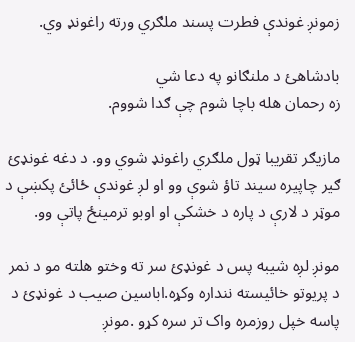زمونږ غوندې فطرت پسند ملګري ورته راغونډ وي.

بادشاهئ د ملنګانو په دعا شي
زه رحمان هله باچا شوم چې ګدا شووم.

مازيګر تقريبا ټول ملګري راغونډ شوي وو. د دغه غونډئ ګير چاپيره سيند تاؤ شوې وو او لږ غوندې ځائئ پکښې د موټر د لارې د پاره د خشکې او اوبو ترمينځ پاتې وو.

مونږ لږه شيبه پس د غونډئ سر ته وختو هلته مو د نمر د پريوتو خائيسته ننداره وکړه.اباسين صيب د غونډئ د پاسه خپل روزمره واک تر سره کړو .مونږ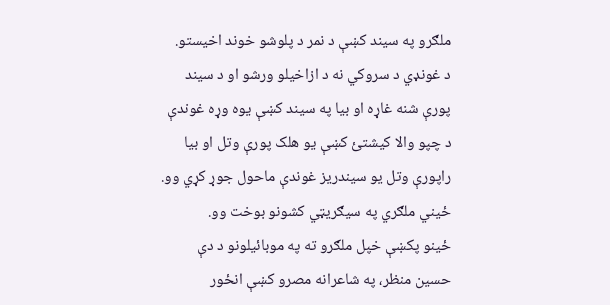ملګرو په سيند کښې د نمر د پلوشو خوند اخيستو.
د غونډي د سروکي نه د ازاخيلو ورشو او د سيند پورې شنه غاړه او بيا په سيند کښې يوه وړه غوندې د چپو والا کيشتئ کښې يو هلک پورې وتل او بيا راپورې وتل يو سيندريز غوندې ماحول جوړ کړي وو.
ځيني ملګري په سيګريټي کشونو بوخت وو.
ځينو پکښې خپل ملګرو ته په موبائيلونو د دې حسين منظر، په شاعرانه مصرو کښې انځور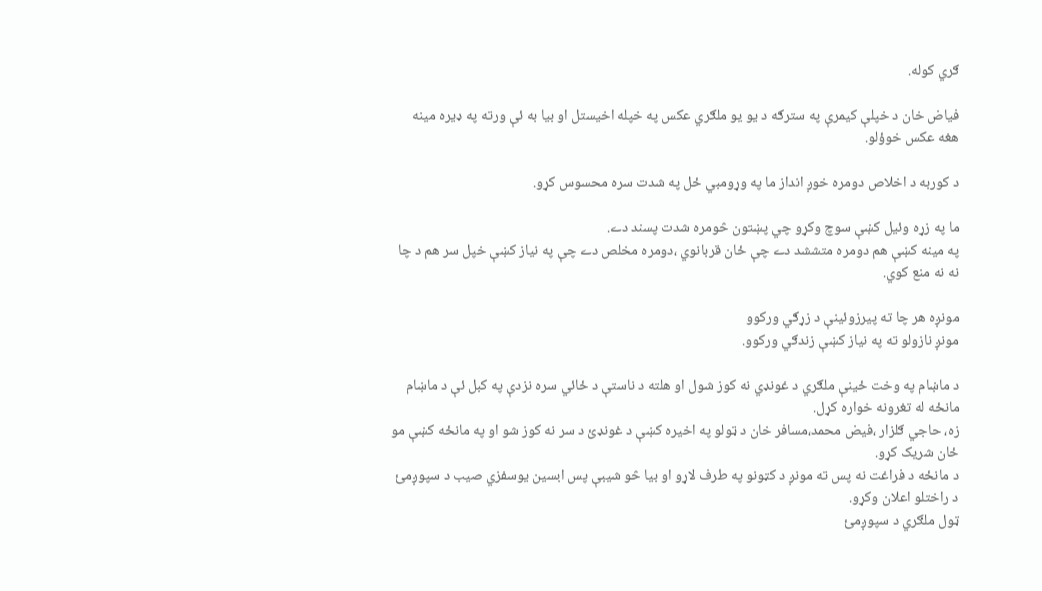ګري کوله.

فياض خان د خپلې کيمرې په سترګه د يو يو ملګري عکس په خپله اخيستل او بيا به ئې ورته په ډيره مينه هغه عکس خوؤلو.

د کوربه د اخلاص دومره خوږ انداز ما په وړومبي ځل په شدت سره محسوس کړو.

ما په زړه وئيل کښې سوچ وکړو چي پښتون څومره شدت پسند دے.
په مينه کښې هم دومره متششد دے چې ځان قربانوي ،دومره مخلص دے چې په نياز کښې خپل سر هم د چا نه نه منع کوي.

مونږه هر چا ته پيرزوئينې د زړګي ورکوو
مونږ نازولو ته په نياز کښې زندګي ورکوو.

د ماښام په وخت ځينې ملګري د غونډي نه کوز شول او هلته د ناستې د ځائي سره نزدې په کبل ئې د ماښام مانځه له تغرونه خواره کړل.
زه، حاجي ګلزار ،فيض محمد،مسافر خان د ټولو په اخيره کښې د غونډئ د سر نه کوز شو او په مانځه کښې مو ځان شريک کړو.
د مانځه د فراغت نه پس ته مونږ د کټونو په طرف لاړو او بيا څو شيبې پس ابسين يوسفزي صيب د سپوږمئ د راختلو اعلان وکړو.
ټول ملګري د سپوږمئ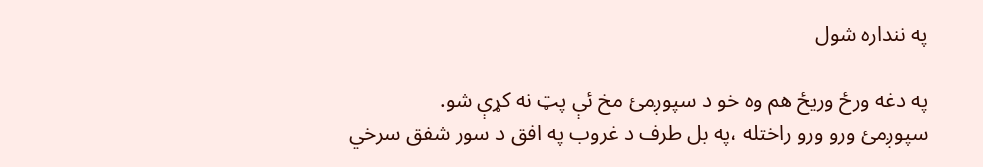په ننداره شول

په دغه ورځ وريځ هم وه خو د سپوږمئ مخ ئې پټ نه کړې شو.
سپوږمئ ورو ورو راختله ،په بل طرف د غروب په افق د سور شفق سرخي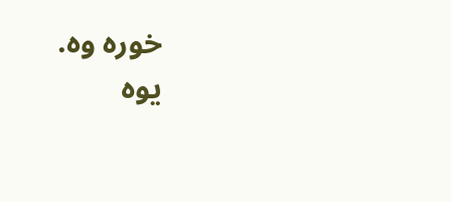خوره وه.
يوه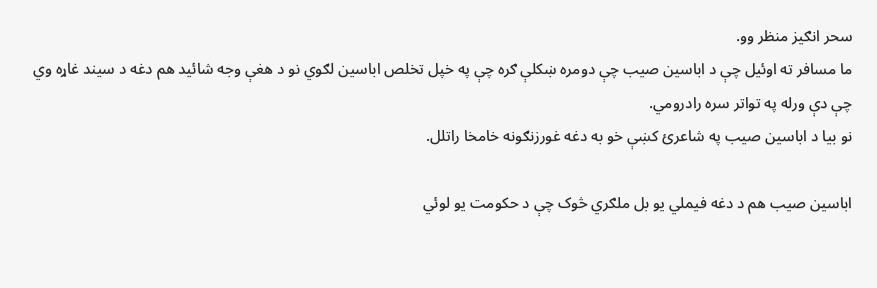سحر انګيز منظر وو.
ما مسافر ته اوئيل چې د اباسين صيب چې دومره ښکلې ګره چې په خپل تخلص اباسين لګوي نو د هغې وجه شائيد هم دغه د سيند غاړه وي چې دې ورله په تواتر سره رادرومي.
نو بيا د اباسين صيب په شاعرئ کښې خو به دغه غورزنګونه خامخا راتلل.

اباسين صيب هم د دغه فيملي يو بل ملګري څوک چې د حکومت يو لوئي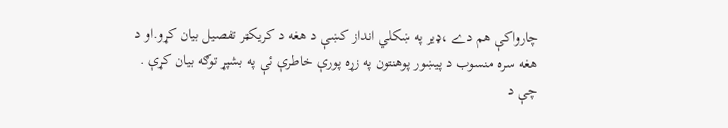چارواکې هم دے ،ډير په ښکلي انداز کښې د هغه د کريکټر تفصيل بيان کړو.او د هغه سره منسوب د پيښور پوهنتون په زړه پورې خاطرې ئې په بشپړ توګه بيان کړې .
چې د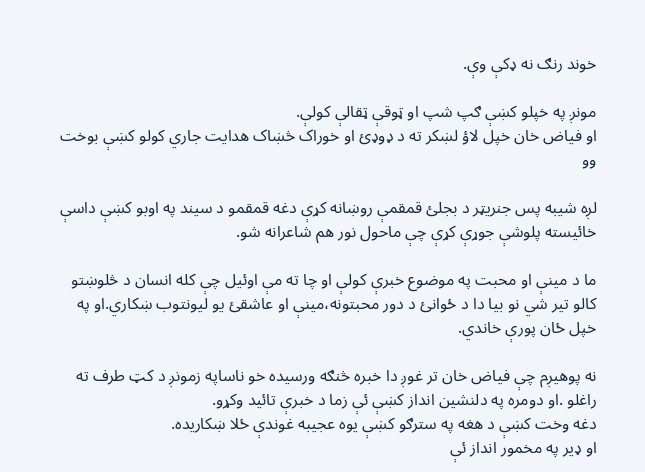خوند رنګ نه ډکې وې.

مونږ په خپلو کښې ګپ شپ او ټوقې ټقالې کولې.
او فياض خان خپل لاؤ لښکر ته د ډوډئ او خوراک څښاک هدايت جاري کولو کښې بوخت وو

لږه شيبه پس جنريټر د بجلئ قمقمې روښانه کړې دغه قمقمو د سيند په اوبو کښې داسې خائيسته پلوشې جوړې کړې چې ماحول نور هم شاعرانه شو.

ما د مينې او محبت په موضوع خبرې کولې او چا ته مې اوئيل چې کله انسان د څلوښتو کالو تير شي نو بيا دا د ځوانئ د دور محبتونه،مينې او عاشقئ يو ليونتوب ښکاري.او په خپل ځان پورې خاندي.

نه پوهيږم چې فياض خان تر غوږ دا خبره څنګه ورسيده خو ناساپه زمونږ د کټ طرف ته راغلو .او دومره په دلنشين انداز کښې ئې زما د خبرې تائيد وکړو.
دغه وخت کښې د هغه په سترګو کښې يوه عجيبه غوندې ځلا ښکاريده.
او ډير په مخمور انداز ئې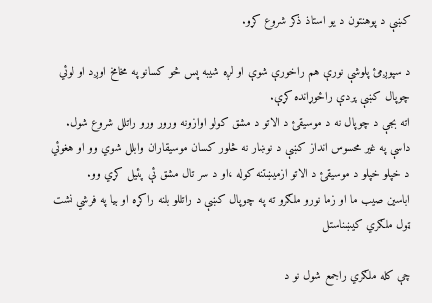کښې د پوهنتون د يو استاذ ذکر شروع کړو.

د سپوږمئ پلوشې نورې هم راخورې شوې او لږه شيبه پس څو کسانو په مخامخ اوږد او لوئي چوپال کښې پردې راځوړانده کړې.
اته بجې د چوپال نه د موسيقئ د الاتو د مشق کولو اوازونه ورور ورو راتلل شروع شول.
داسې په غير محسوس انداز کښې د نوښار نه څلور کسان موسيقاران وابلل شوي وو او هغوئي د خپلو خپلو د موسيقئ د الاتو ازميښتنه کوله ،او د سر تال مشق ئې پئيل کړي وو.
اباسين صيب ما او زما نورو ملګرو ته په چوپال کښې د راتللو بلنه راکړه او بيا په فرشي نشت ټول ملګري کيښناستل

چې کله ملګري راجمع شول نو د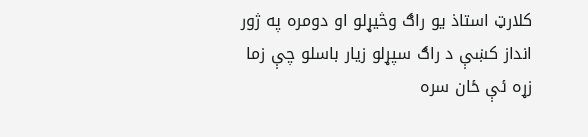کلارټ استاذ يو راګ وڅيړلو او دومره په ژور انداز کښې د راګ سپړلو زيار باسلو چې زما زړه ئې ځان سره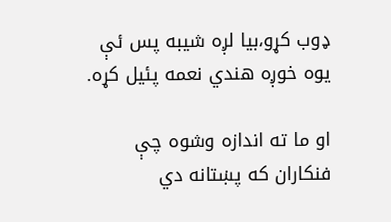ډوب کړو،بيا لږه شيبه پس ئې يوه خوږه هندي نعمه پئيل کړه.

او ما ته اندازه وشوه چې فنکاران که پښتانه دي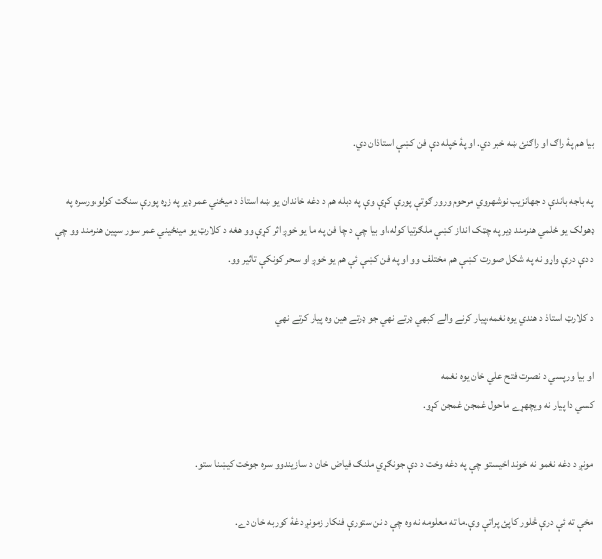بيا هم پۀ راګ او راګنئ ښه خبر دي. او پۀ خپله دې فن کښې استاذان دي.

په باجه باندې د جهانزيب نوشهروي مرحوم ورور ګوتې پورې کړې وې په دبله هم د دغه خاندان يو ښه استاذ د ميځني عمر ډير په زړه پورې سنګت کولو،ورسره په ډهولک يو ځلمي هنرمند ډير په چټک انداز کښې ملګرتيا کوله،او بيا چې د چا فن په ما يو خوږ اثر کړې وو هغه د کلارټ يو مينځيني عمر سور سپين هنرمند وو چې د دې درې واړو نه په شکل صورت کښې هم مختلف وو او په فن کښې ئې هم يو خوږ او سحر کونکې تاثير وو.

د کلارټ استاذ د هندي يوه نغمه،پيار کرنے والے کبهي ډرتے نهي جو ډرتے هين وه پيار کرتے نهي

او بيا ورپسي د نصرت فتح علي خان يوه نغمه
کسي دا پيار نه ويچهړے ماحول غمجن غمجن کړو.

مونږ د دغه نغمو نه خوند اخيستو چې په دغه وخت د دې جونګړي ملنګ فياض خان د سازيندوو سره جوخت کيښنا ستو.

مخې ته ئې درې څلور کاپئ پراتې وې.ما ته معلومه نه وه چې د نن ستورې فنکار زمونږ دغۀ کوربه خان دے.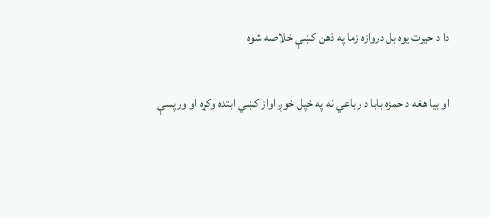دا د حيرت يوه بل دروازه زما په ذهن کښې خلاصه شوه

او بيا هغه د حمزه بابا د رباعي نه په خپل خوږ اواز کښي ابتده وکړه او ورپسې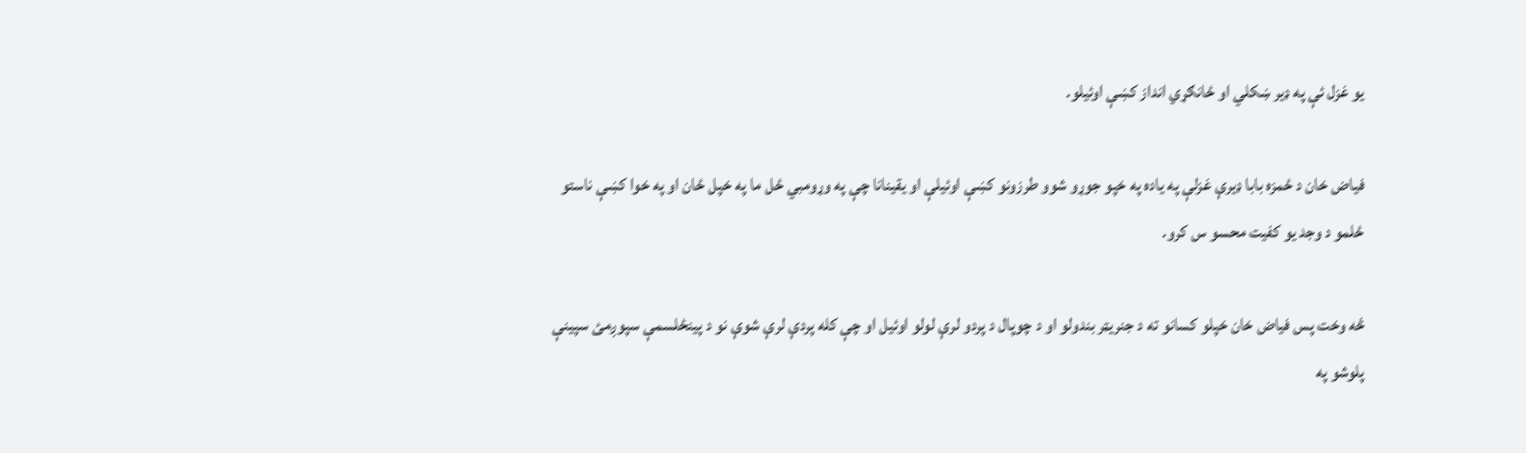يو غزل ئې په ډير ښکلي او ځانګړي انداز کښې اوئيلو.

فياض خان د ځمزه بابا ډيرې غزلې په ياده په خپو جوړو شوو طرزونو کښې اوئيلې او يقينانا چې په وړومبي ځل ما په خپل ځان او په خوا کښې ناستو ځلمو د وجد يو کفيت محسو س کرو.

څه وخت پس فياض خان خپلو کسانو ته د جنريټر بندولو او د چوپال د پردو لرې لولو اوئيل او چې کله پردې لرې شوې نو د پينځلسمې سپوږمئ سپينې پلوشو په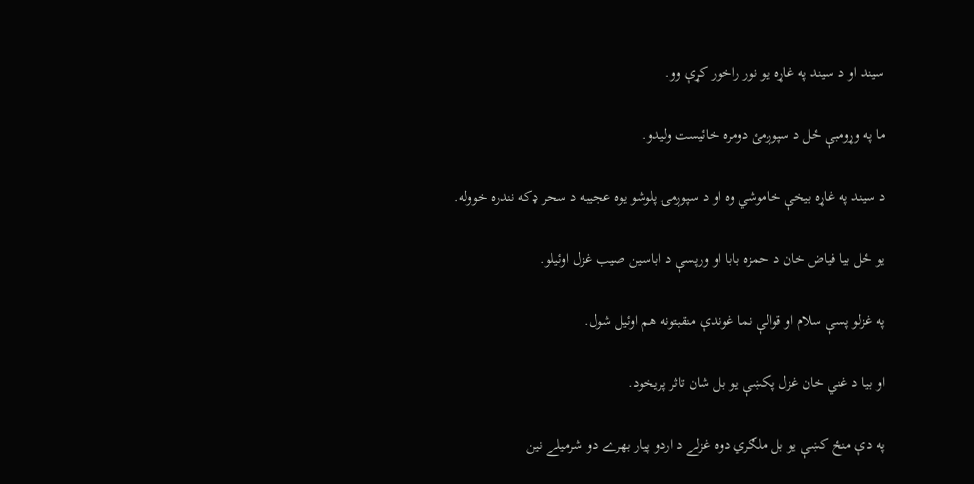سيند او د سيند په غاړه يو نور راخور کړې وو.

ما په وړومبې ځل د سپوږمئ دومره خائيست وليدو.

د سيند په غاړه بيخې خاموشي وه او د سپوږمۍ پلوشو يوه عجيبه د سحر ډکه نندره خووله.

يو ځل بيا فياض خان د حمزه بابا او ورپسې د اباسين صيب غزل اوئيلو.

په غزلو پسې سلام او قوالې نما غوندې منقبتونه هم اوئيل شول.

او بيا د غني خان غزل پکښې يو بل شان تاثر پريخود.

په دې منځ کښې يو بل ملګري دوه غزلے د اردو پيار بهرے دو شرميلے نين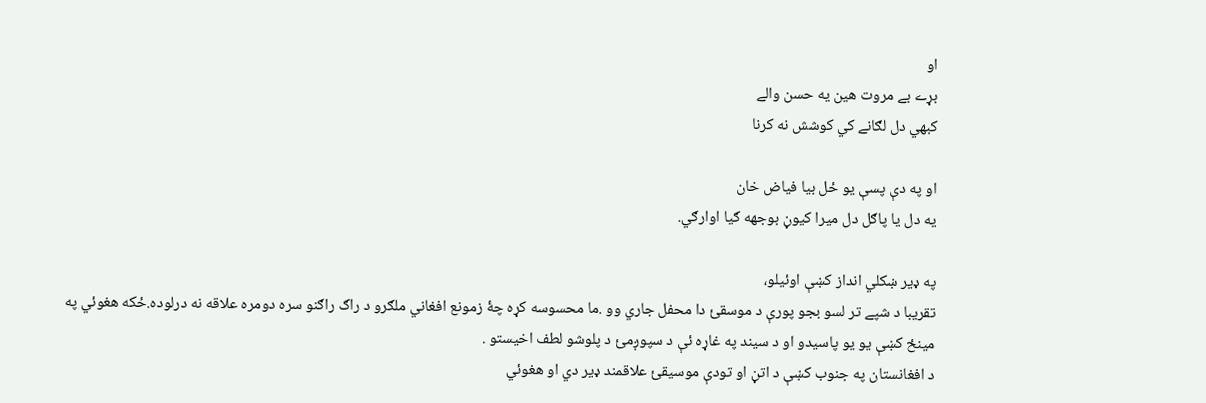او
بړے بے مروت هين يه حسن والے
کبهي دل لګانے کي کوشش نه کرنا

او په دې پسې يو ځل بيا فياض خان
يه دل يا پاګل دل ميرا کيوڼ بوجهه ګيا اوارګي.

په ډير ښکلي انداز کښې اوئيلو،
تقريبا د شپے تر لسو بجو پورې د موسقئ دا محفل جاري وو .ما محسوسه کړه چۀ زمونع افغاني ملګرو د راګ راګنو سره دومره علاقه نه درلوده.ځکه هغوئي په مينځ کښې يو يو پاسيدو او د سيند په غاړه ئې د سپوږمئ د پلوشو لطف اخيستو .
د افغانستان په جنوب کښې د اتڼ او تودې موسيقئ علاقمند ډير دي او هغوئي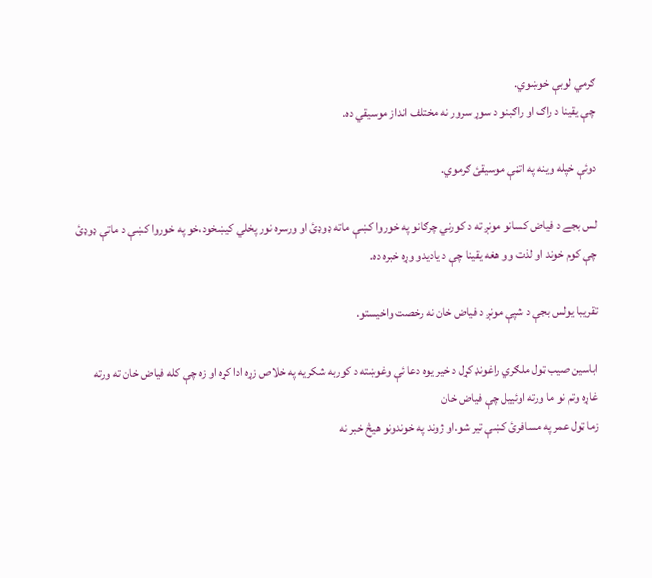ګرمي لوبې خوښوي.
چې يقينا د راګ او راګبنو د سوړ سرور نه مختلف انداز موسيقي ده.

دوئې خپله وينه په اتڼې موسيقئ ګرموي.

لس بجے د فياض کسانو مونږ ته د کورني چرګانو په خوروا کښې ماته ډوډئ او ورسره نور پخلي کيښخود،خو په خوروا کښې د ماتې ډوډئ چې کوم خوند او لذت وو هغه يقينا چې د ياديدو وړه خبره ده.

تقريبا يولس بجې د شپې مونږ د فياض خان نه رخصت واخيستو.

اباسين صيب ټول ملګري راغونډ کړل د خير يوه دعا ئې وغوښته د کوربه شکريه په خلاص زړه ادا کړه او زه چې کله فياض خان ته ورته غاړه وتم نو ما ورته اوئييل چې فياض خان
زما ټول عمر په مسافرئ کښې تير شو.او ژوند په خوندونو هيڅ خبر نه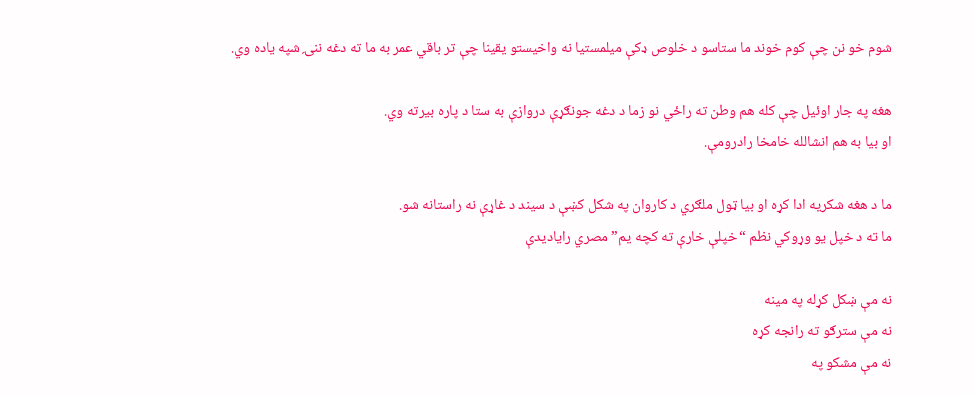شوم خو نن چې کوم خوند ما ستاسو د خلوص ډکې ميلمستيا نه واخيستو يقينا چې تر باقي عمر به ما ته دغه ننۍ شپه ياده وي.

هغه په جار اوئيل چې کله هم وطن ته راځي نو زما د دغه جونګړې دروازې به ستا د پاره بيرته وي.
او بيا به هم انشالله خامخا رادرومې.

ما د هغه شکريه ادا کړه او بيا ټول ملګري د کاروان په شکل کښې د سيند د غاړې نه راستانه شو.
ما ته د خپل يو وړوکي نظم “خپلې خارې ته کچه يم” مصري راياديدې

نه مې ښکل کړله په مينه
نه مې سترګو ته رانجه کړه
نه مې مشکو په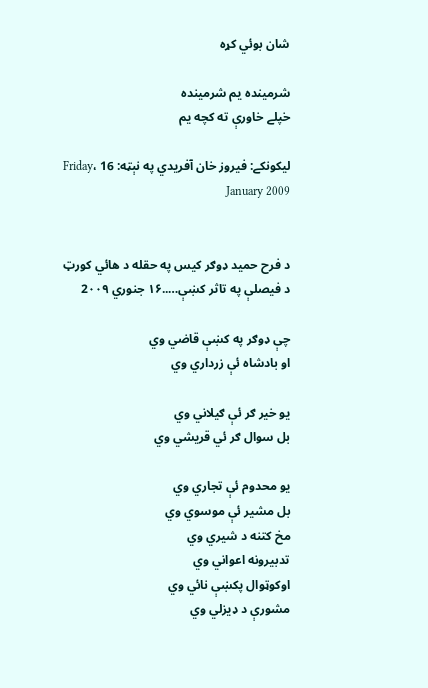شان بوئي کړه

شرمينده يم شرمينده
خپلے خاورې ته کچه يم

ليکونکے: فيروز خان آفريدي په نېټه: Friday، 16 January 2009


د فرح حميد ډوګر کيس په حقله د هائي کورټ د فيصلې په تاثر کښې…..۱۶ جنوري 2۰۰۹

چې ډوګر په کښې قاضي وي
او بادشاه ئې زرداري وي

يو خير ګر ئې ګيلاني وي
بل سوال ګر ئي قريشي وي

يو محدوم ئې تجاري وي
بل مشير ئې موسوي وي
مخ کتنه د شيري وي
تدبيرونه اعواني وي
اوکوټوال پکښې نائي وي
مشورې د ډيزلي وي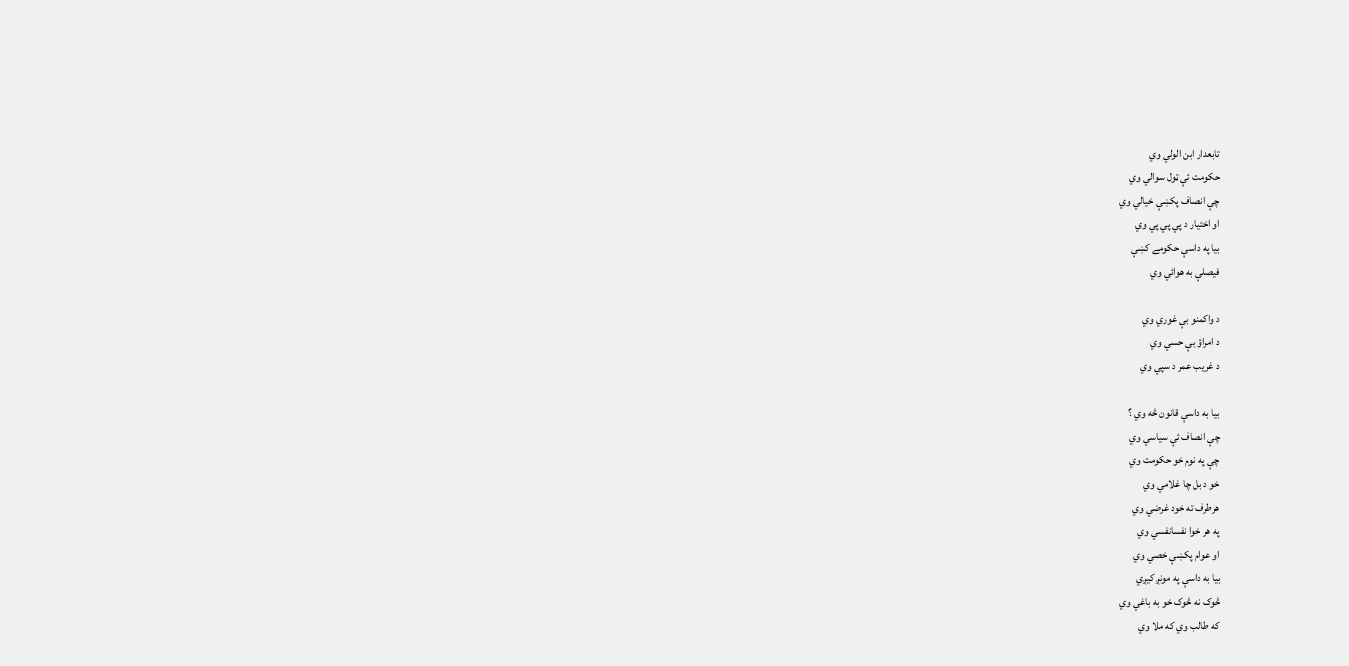تابعدار ابن الولي وي
حکومت ئې ټول سوالي وي
چې انصاف پکښې خيالي وي
او اختيار د پي پي پي وي
بيا په داسې حکومے کښې
فيصلې به هوائي وي

د واکمنو بې غوري وي
د امراؤ بې حسي وي
د غريب عمر د سپي وي

بيا به داسې قانون څه وي ؟
چې انصاف ئې سياسي وي
چې په نوم خو حکومت وي
خو د بل چا غلامي وي
هرطرف ته خود غرضي وي
په هر خوا نفسانفسي وي
او عوام پکښې خصي وي
بيا به داسې په مونږ کيږي
څوک نه څوک خو به باغي وي
که طالب وي که ملا وي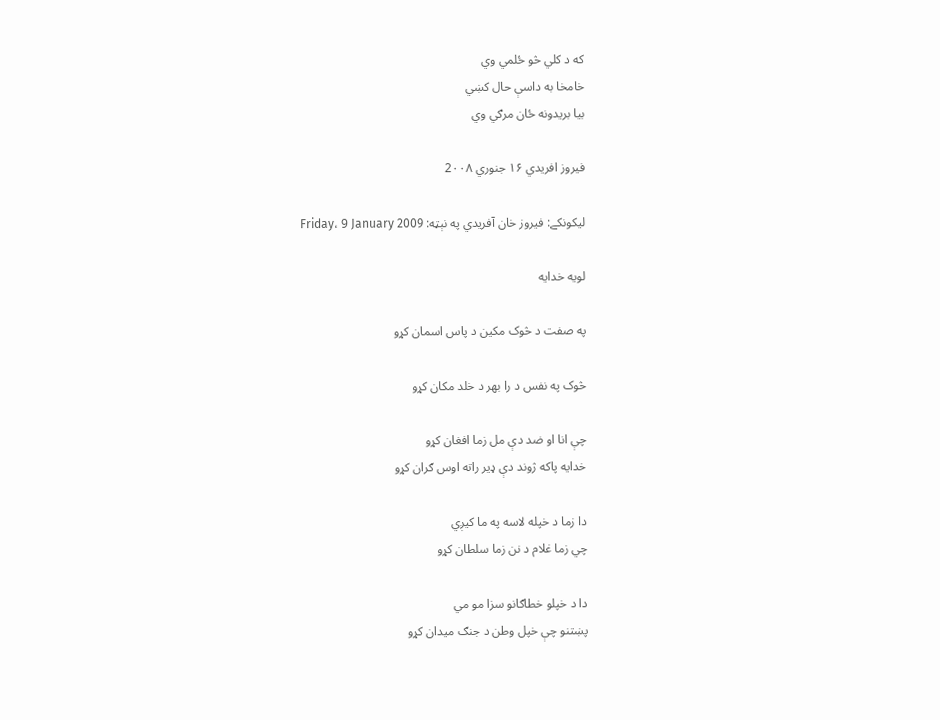که د کلي څو ځلمي وي
خامخا به داسې حال کښي
بيا بريدونه ځان مرګي وي

فيروز افريدي ۱۶ جنوري 2۰۰۸

ليکونکے: فيروز خان آفريدي په نېټه: Friday، 9 January 2009

لويه خدايه

په صفت د څوک مکين د پاس اسمان کړو

څوک په نفس د را بهر د خلد مکان کړو

چې انا او ضد دې مل زما افغان کړو
خدايه پاکه ژوند دې ډير راته اوس ګران کړو

دا زما د خپله لاسه په ما کيږي
چي زما غلام د نن زما سلطان کړو

دا د خپلو خطاګانو سزا مو مي
پښتنو چې خپل وطن د جنګ ميدان کړو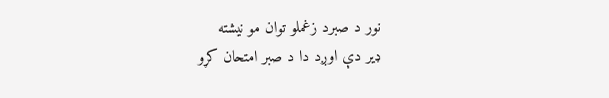نور د صبرد زغملو توان مو نيشته
ډير دې اوږد دا د صبر امتحان کړو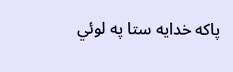پاکه خدايه ستا په لوئي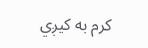کرم به کيږي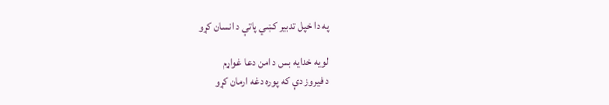په دا خپل تدبير کښي پاتې د انسان کړو

لويه خدايه بس د امن دعا غواړم
د فيروز دې که پوره دغه ارمان کړو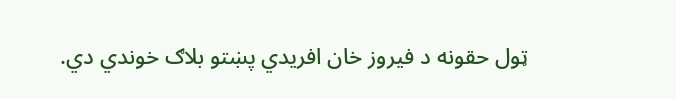ټول حقونه د فيروز خان افريدي پښتو بلاګ خوندي دي.